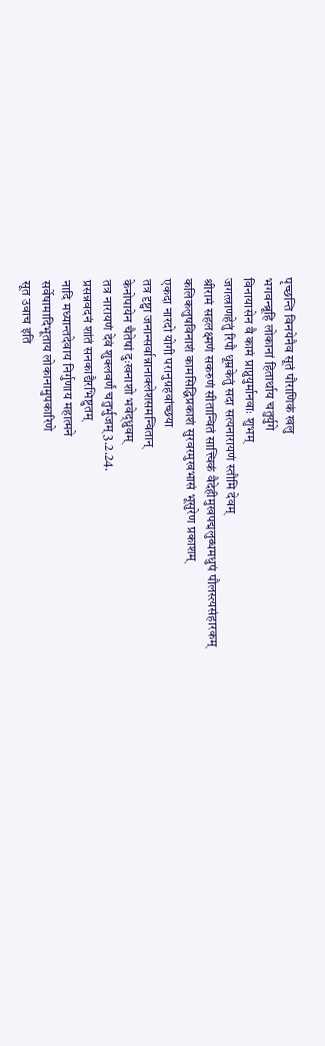पृच्छन्ति विनयेनैव सूतं पौराणिकं खलु
भगवन्ब्रूहि लोकानां हितार्थाय चतुर्युगे
विनायासेन वै कामं प्राप्नुयुर्मानवाः शुभम्
जगत्त्राणहेतुं रिपौ धूम्रकेतुं सदा सत्यनारायणं स्तौमि देवम्
श्रीरामं सहलक्ष्मणं सकरुणं सीतान्वितं सात्त्विकं वैदेहीमुखपद्मलुब्धमधुपं पौलस्त्यसंहारकम्
कलिकलुषविनाशं कामसिद्धिप्रकाशं सुरवरमुखभासं भूसुरेण प्रकाशम्
एकदा नारदो योगी परानुग्रहवांच्छया
तत्र दृष्ट्वा जनान्सर्वान्नानाक्लेशसमन्वितान्
केनोपायेन चैतेषां दुःखनाशो भवेद्ध्रुवम्
तत्र नारायणं देवं शुक्लवर्णं चतुर्भुजम् 3.2.24.
प्रसन्नवदनं शांतं सनकाद्यैरभिष्टुतम्
नादि मध्यान्तदेवाय निर्गुणाय महात्मने
सर्वेषामादिभूताय लोकानामुपकारिणे
सूत उवाच इति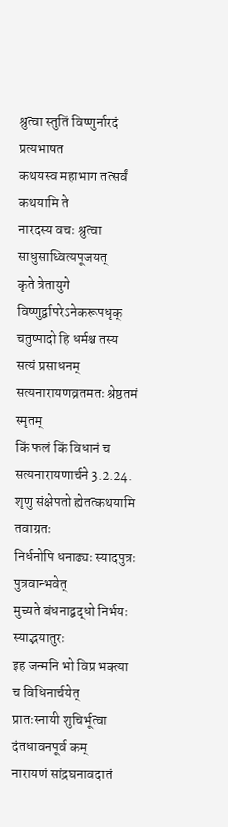श्रुत्वा स्तुतिं विष्णुर्नारदं प्रत्यभाषत
कथयस्व महाभाग तत्सर्वं कथयामि ते
नारदस्य वचः श्रुत्वा साधुसाध्वित्यपूजयत्
कृते त्रेतायुगे विष्णुर्द्वापरेऽनेकरूपधृक्
चतुष्पादो हि धर्मश्च तस्य सत्यं प्रसाधनम्
सत्यनारायणव्रतमतः श्रेष्ठतमं स्मृतम्
किं फलं किं विधानं च सत्यनारायणार्चने 3.2.24.
शृणु संक्षेपतो ह्येतत्कथयामि तवाग्रतः
निर्धनोपि धनाढ्यः स्यादपुत्रः पुत्रवान्भवेत्
मुच्यते बंधनाद्बद्धो निर्भयः स्याद्भयातुरः
इह जन्मनि भो विप्र भक्त्या च विधिनार्चयेत्
प्रातःस्नायी शुचिर्भूत्वा दंतधावनपूर्व कम्
नारायणं सांद्रघनावदातं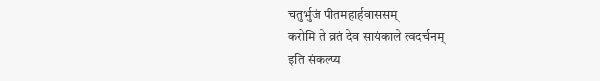चतुर्भुजं पीतमहार्हवाससम्
करोमि ते व्रतं देव सायंकाले त्वदर्चनम्
इति संकल्प्य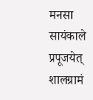मनसा सायंकाले प्रपूजयेत्
शालग्रामं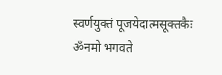स्वर्णयुक्तं पूजयेदात्मसूक्तकैः
ॐनमो भगवते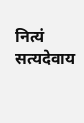नित्यं सत्यदेवाय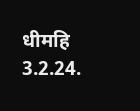धीमहि 3.2.24.